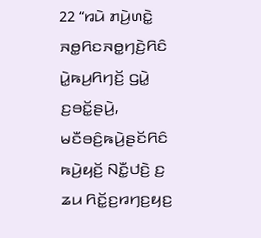22 “ꤙꤣꤧ ꤊꤣꤧ꤬ꤛꤢꤧ꤭ ꤏꤥ꤭ꤖꤢꤏꤥ꤭ꤚꤢꤧ꤬ꤖꤢꤨ ꤣꤧ꤭ꤒꤣ꤬ꤖꤚꤢꤩ꤬ ꤞꤣꤧ꤭ ꤢ꤬ꤋꤢꤩ꤭ꤔꤣꤧ꤬, ꤗꤢꤪꤋꤢꤨ꤬ꤒꤣꤧ꤬ꤔꤢꤩꤖꤢꤨ ꤒꤣꤧ꤬ꤟꤢꤩ꤬ ꤡꤢꤪ꤭ꤓꤢꤧ꤬ ꤢ꤬ ꤘꤣ ꤖꤢꤩ꤭ꤢ꤬ꤙꤚꤢ꤬ꤟꤢ꤬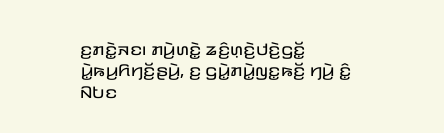ꤢ꤬ꤊꤢꤧ꤭ꤏꤢ꤯ ꤊꤣꤧ꤬ꤛꤢꤧ꤭ ꤘꤢꤨ꤬ꤛ꤫ꤢꤧ꤬ꤓꤢꤧ꤬ꤞꤢꤩ꤭ ꤣꤧ꤭ꤒꤣ꤬ꤖꤚꤢꤩ꤬ꤔꤣꤧ꤬, ꤢ꤬ ꤞꤣꤧ꤭ꤊꤣꤧ꤭ꤜꤢ꤭ꤒꤢꤩ꤬ ꤚꤣꤧ꤬ ꤢꤨ꤭ ꤡꤝꤢ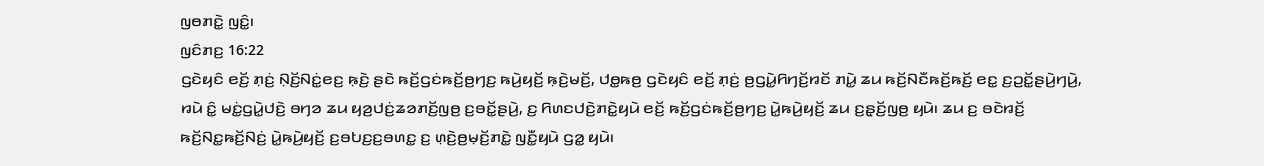ꤜꤥꤊꤢꤧ꤭ ꤜꤢꤨ꤭꤯
ꤜꤢꤨꤊꤢ꤬ 16:22
ꤞꤢꤧꤟꤢꤨ ꤕꤢꤩ꤬ ꤊ꤫ꤢꤦ꤬ ꤡ꤫ꤢꤩ꤬ꤡꤢꤦ꤭ꤕꤢ꤬ ꤒ꤫ꤢꤧ꤬ ꤔꤢꤧ ꤒꤢꤩ꤬ꤞꤢꤦꤒꤢꤩ꤬ꤥ꤬ꤚꤢ꤬ ꤒꤣꤧ꤬ꤟꤢꤩ꤬ ꤒ꤫ꤢꤧ꤬ꤗꤢꤩ꤬, ꤓꤥ꤭ꤒꤥ꤬ ꤞꤢꤧꤟꤢꤨ ꤕꤢꤩ꤬ ꤊ꤫ꤢꤦ꤬ ꤥ꤬ꤞꤣꤧ꤭ꤖꤚꤢꤩ꤬ꤙꤢꤩ ꤊꤣꤧ꤭ ꤘꤣ ꤒꤢꤩ꤬ꤡꤢꤪꤒꤢꤩ꤬ꤒꤢꤩ꤬ ꤕꤢ꤭ ꤢ꤬ꤑꤢꤩ꤭ꤔꤣꤧ꤬ꤚꤣꤧ꤬, ꤙꤣꤧ ꤢꤨ꤭ ꤗꤢꤦ꤭ꤞꤣꤧ꤭ꤓꤢꤧ꤬ ꤋꤚꤤ ꤘꤣ ꤟꤤ꤬ꤓꤢꤦ꤬ꤘꤤꤊꤢꤩ꤬ꤜꤥ꤬ ꤢ꤬ꤋꤢꤩ꤭ꤔꤣꤧ꤬, ꤢ꤬ ꤖꤛꤢꤓꤢꤧ꤬ꤊꤢꤧ꤭ꤟꤣꤧ ꤕꤢꤩ꤬ ꤒꤢꤩ꤬ꤞꤢꤦꤒꤢꤩ꤬ꤥ꤬ꤚꤢ꤬ ꤣꤧ꤭ꤒꤣꤧ꤬ꤟꤢꤩ꤬ ꤘꤣ ꤢ꤬ꤔ꤫ꤢꤩ꤬ꤜꤥ꤬ ꤟꤣꤧ꤯ ꤘꤣ ꤢ꤬ ꤋꤢꤧꤙꤢꤩ꤬ ꤒꤢꤩ꤬ꤡꤢ꤭ꤒꤢꤩ꤬ꤡꤢꤦ꤬ ꤣꤧ꤭ꤒꤣꤧ꤬ꤟꤢꤩ꤬ ꤢ꤬ꤋꤝꤢ꤬ꤢ꤬ꤋꤛꤢ꤭ ꤢ꤬ ꤛ꤫ꤢꤧ꤬ꤥ꤬ꤗ꤫ꤢꤩ꤬ꤊꤢꤧ꤭ ꤜꤢꤪ꤭ꤟꤣꤧ ꤞꤤ꤭ ꤟꤣꤧ꤯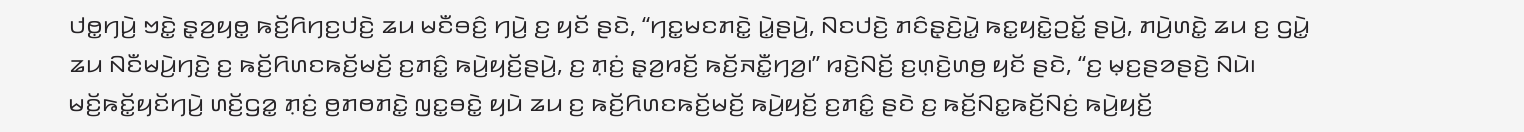ꤓꤥ꤭ꤚꤣꤧ꤬ ꤠꤢꤧ꤭ ꤔ꤫ꤤ꤬ꤟꤥ꤭ ꤒꤢꤩ꤬ꤖꤚꤢ꤬ꤓꤢꤧ꤬ ꤘꤣ ꤗꤢꤪꤋꤢꤨ꤬ ꤚꤣꤧ꤬ ꤢ꤬ ꤟꤢꤩ ꤔꤢꤧ, “ꤚꤢ꤭ꤗꤢꤊꤢꤧ꤭ ꤣꤧ꤭ꤔꤣꤧ꤬, ꤡꤢꤓꤢꤧ꤬ ꤊꤢꤨꤔ꤫ꤢꤧ꤬ꤣꤧ꤭ ꤒꤢ꤭ꤟꤢꤧ꤭ꤑꤢꤩ꤭ ꤔꤣꤧ꤬, ꤊꤣꤧ꤬ꤛꤢꤧ꤭ ꤘꤣ ꤢ꤬ ꤞꤣꤧ꤭ ꤘꤣ ꤡꤢꤪꤗꤣꤧ꤬ꤚꤢꤧ꤬ ꤢ꤬ ꤒꤢꤩ꤬ꤖꤛꤢꤒꤢꤩ꤬ꤗꤢꤩ꤬ ꤢ꤬ꤊꤢꤨ꤭ ꤒꤣꤧ꤬ꤟꤢꤩ꤬ꤔꤣꤧ꤬, ꤢ꤬ ꤊ꤫ꤢꤦ꤬ ꤔ꤫ꤤ꤬ꤙꤢꤩ꤬ ꤒꤢꤩ꤬ꤏꤢꤪ꤭ꤚꤤ꤬꤯” ꤙꤢꤧ꤬ꤡꤢꤩ꤬ ꤢ꤬ꤛ꤫ꤢꤧ꤬ꤛꤥ꤬ ꤟꤢꤩ ꤔꤢꤧ, “ꤢ꤬ ꤗ꤫ꤢ꤬ꤔꤤꤔꤢꤧ꤬ ꤡꤣꤧ꤯ ꤗꤢꤩ꤬ꤒꤢꤩ꤭ꤟꤢꤩꤚꤣꤧ꤬ ꤛꤢꤩ꤬ꤞꤤ꤭ ꤊ꤫ꤢꤦ꤬ ꤥ꤬ꤊꤥꤊꤢꤧ꤭ ꤜꤢ꤭ꤋꤢꤧ꤭ ꤟꤣꤧ ꤘꤣ ꤢ꤬ ꤒꤢꤩ꤬ꤖꤛꤢꤒꤢꤩ꤬ꤗꤢꤩ꤬ ꤒꤣꤧ꤬ꤟꤢꤩ꤬ ꤢ꤬ꤊꤢꤨ꤭ ꤔꤢꤧ ꤢ꤬ ꤒꤢꤩ꤬ꤡꤢ꤭ꤒꤢꤩ꤬ꤡꤢꤦ꤬ ꤒꤣꤧ꤬ꤟꤢꤩ꤬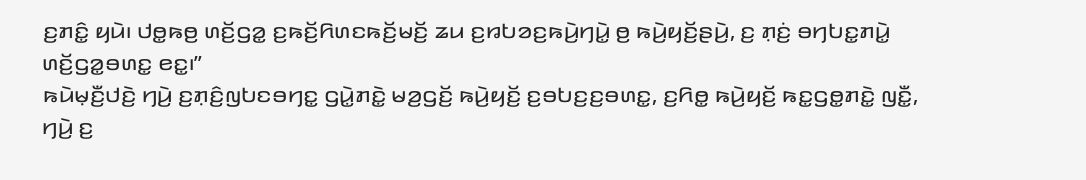ꤢ꤬ꤊꤢꤨ꤭ ꤟꤣꤧ꤯ ꤓꤥ꤭ꤒꤥ꤬ ꤛꤢꤩ꤬ꤞꤤ꤭ ꤢ꤬ꤒꤢꤩ꤬ꤖꤛꤢꤒꤢꤩ꤬ꤗꤢꤩ꤬ ꤘꤣ ꤢ꤬ꤙꤝꤤꤢ꤬ꤒꤣꤧ꤬ꤚꤣꤧ꤭ ꤥ꤬ ꤒꤣꤧ꤬ꤟꤢꤩ꤬ꤔꤣꤧ꤬, ꤢ꤬ ꤊ꤫ꤢꤦ꤬ ꤋꤚꤝꤢ꤭ꤊꤣꤧ꤭ ꤛꤢꤩ꤬ꤞꤤ꤭ꤋꤛꤢ꤭ ꤕꤢ꤭꤯”
ꤒꤣꤧꤗ꤫ꤢꤪ꤬ꤓꤢꤧ꤬ ꤚꤣꤧ꤬ ꤢ꤬ꤊ꤫ꤢꤨ꤬ꤜꤝꤢꤋꤚꤢ꤭ ꤞꤣꤧ꤭ꤊꤢꤧ꤭ ꤗꤤ꤬ꤞꤢꤩ꤬ ꤒꤣꤧ꤬ꤟꤢꤩ꤬ ꤢ꤬ꤋꤝꤢ꤬ꤢ꤬ꤋꤛꤢ꤭, ꤢ꤬ꤖꤥ꤭ ꤒꤣꤧ꤬ꤟꤢꤩ꤬ ꤒꤢ꤭ꤞꤥ꤭ꤊꤢꤧ꤭ ꤜꤢꤪ꤭, ꤚꤣꤧ꤬ ꤢ꤬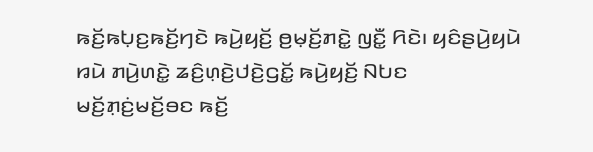ꤒꤢꤩ꤬ꤒꤝ꤫ꤢ꤬ꤒꤢꤩ꤬ꤚꤢꤧ ꤒꤣꤧ꤬ꤟꤢꤩ꤬ ꤥ꤬ꤗ꤫ꤢꤩ꤬ꤊꤢꤧ꤭ ꤜꤢꤪ꤭ ꤖꤢꤧ꤯ ꤟꤢꤨꤔꤣꤧ꤬ꤟꤣꤧ ꤙꤣꤧ ꤊꤣꤧ꤬ꤛꤢꤧ꤭ ꤘꤢꤨ꤬ꤛ꤫ꤢꤧ꤬ꤓꤢꤧ꤬ꤞꤢꤩ꤭ ꤒꤣꤧ꤬ꤟꤢꤩ꤬ ꤡꤝꤢ ꤗꤢꤩ꤬ꤊ꤫ꤢꤦ꤬ꤗꤢꤩ꤬ꤋꤢ ꤒꤢꤩ꤬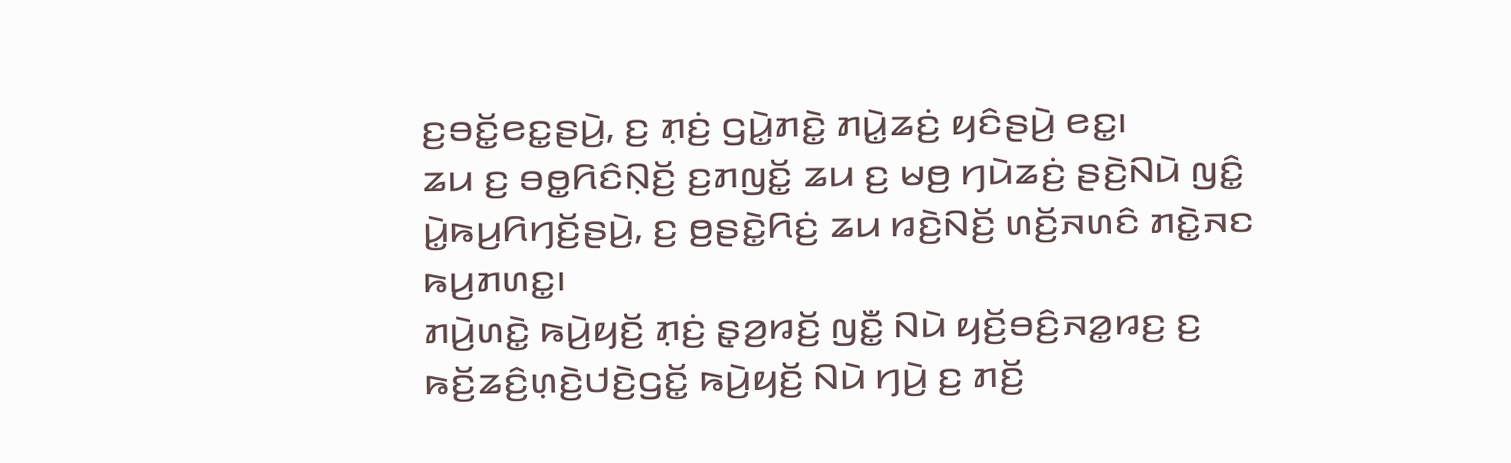ꤢ꤬ꤋꤢꤩ꤭ꤕꤢ꤭ꤔꤣꤧ꤬, ꤢ꤬ ꤊ꤫ꤢꤦ꤬ ꤞꤣꤧ꤭ꤊꤢꤧ꤭ ꤊꤣꤧ꤭ꤘꤢꤦ꤬ ꤟꤢꤨꤔꤣꤧ꤬ ꤕꤢ꤭꤯
ꤘꤣ ꤢ꤬ ꤋꤥ꤭ꤖꤢꤨꤡ꤫ꤢꤩ꤬ ꤢ꤬ꤊꤜꤢꤩ꤭ ꤘꤣ ꤢ꤬ ꤗꤥ꤬ ꤚꤣꤧꤘꤢꤦ꤬ ꤔꤢꤧ꤬ꤡꤣꤧ ꤜꤢꤨ꤭ ꤣꤧ꤭ꤒꤣ꤬ꤖꤚꤢꤩ꤬ꤔꤣꤧ꤬, ꤢ꤬ ꤥ꤬ꤔꤢꤧ꤭ꤖꤢꤦ꤬ ꤘꤣ ꤙꤢꤧ꤬ꤡꤢꤩ꤬ ꤛꤢꤩ꤬ꤏꤛꤢꤨ ꤊꤢꤧ꤭ꤏꤢ ꤒꤣ꤬ꤊꤛꤢ꤭꤯
ꤊꤣꤧ꤬ꤛꤢꤧ꤭ ꤒꤣꤧ꤬ꤟꤢꤩ꤬ ꤊ꤫ꤢꤦ꤬ ꤔ꤫ꤤ꤬ꤙꤢꤩ꤬ ꤜꤢꤪ꤭ ꤡꤣꤧ ꤟꤢꤩ꤬ꤋꤢꤨ꤬ꤏꤤ꤭ꤙꤢ꤬ ꤢ꤬ ꤒꤢꤩ꤬ꤘꤢꤨ꤬ꤛ꤫ꤢꤧ꤬ꤓꤢꤧ꤬ꤞꤢꤩ꤭ ꤒꤣꤧ꤬ꤟꤢꤩ꤬ ꤡꤣꤧ ꤚꤣꤧ꤬ ꤢ꤬ ꤊꤢꤩ꤬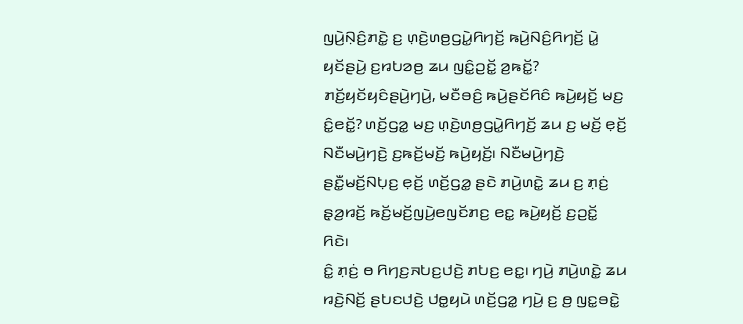ꤜꤣꤧ꤬ꤡ꤫ꤢꤨ꤬ꤊꤢꤧ꤭ ꤢ꤬ ꤛ꤫ꤢꤧ꤬ꤛꤥ꤬ꤞꤣꤧ꤭ꤖꤚꤢꤩ꤬ ꤒꤣꤧ꤬ꤡꤢꤨ꤬ꤖꤚꤢꤩ꤬ ꤣꤧ꤭ ꤟꤢꤩꤔꤣꤧ꤬ ꤢ꤬ꤙꤝꤤꤥ꤬ ꤘꤣ ꤜꤢꤨ꤭ꤑꤢꤩ꤭ ꤤ꤬ꤒꤢꤩ꤭?
ꤊꤢꤩ꤬ꤟꤢꤩꤟꤢꤨꤔꤣꤧ꤬ꤚꤣꤧ꤬, ꤗꤢꤪꤋꤢꤨ꤬ ꤒꤣꤧ꤬ꤔꤢꤩꤖꤢꤨ ꤒꤣꤧ꤬ꤟꤢꤩ꤬ ꤗꤢ꤬ ꤢꤨ꤭ꤕꤢꤩ꤭? ꤛꤢꤩ꤬ꤞꤤ꤭ ꤗꤢ꤬ ꤛ꤫ꤢꤧ꤬ꤛꤥ꤬ꤞꤣꤧ꤭ꤖꤚꤢꤩ꤬ ꤘꤣ ꤢ꤬ ꤗꤢꤩ꤬ ꤕ꤫ꤢꤩ꤬ ꤡꤢꤪꤗꤣꤧ꤬ꤚꤢꤧ꤬ ꤢ꤬ꤒꤢꤩ꤬ꤗꤢꤩ꤬ ꤒꤣꤧ꤬ꤟꤢꤩ꤬꤯ ꤡꤢꤪꤗꤣꤧ꤬ꤚꤢꤧ꤬ ꤔꤢꤪ꤭ꤗꤢꤩ꤬ꤡꤝ꤫ꤢ꤬ ꤕ꤫ꤢꤩ꤬ ꤛꤢꤩ꤬ꤞꤤ꤭ ꤔꤢꤧ ꤊꤣꤧ꤬ꤛꤢꤧ꤭ ꤘꤣ ꤢ꤬ ꤊ꤫ꤢꤦ꤬ ꤔ꤫ꤤ꤬ꤙꤢꤩ꤬ ꤒꤢꤩ꤬ꤗꤢꤩ꤬ꤜꤣꤧ꤬ꤕꤜꤢꤩꤊꤢ꤬ ꤕꤢ꤭ ꤒꤣꤧ꤬ꤟꤢꤩ꤬ ꤢ꤬ꤑꤢꤩ꤭ ꤖꤢꤧ꤯
ꤢꤨ꤭ ꤊ꤫ꤢꤦ꤬ ꤥ ꤖꤚꤢ꤬ꤏꤝꤢ꤬ꤓꤢꤧ꤬ ꤊꤝꤢ꤬ ꤕꤢ꤭꤯ ꤚꤣꤧ꤬ ꤊꤣꤧ꤬ꤛꤢꤧ꤭ ꤘꤣ ꤙꤢꤧ꤬ꤡꤢꤩ꤬ ꤔꤝꤢꤓꤢꤧ꤬ ꤓꤥ꤭ꤟꤣꤧ ꤛꤢꤩ꤬ꤞꤤ꤭ ꤚꤣꤧ꤬ ꤢ꤬ ꤥ꤬ ꤜꤢ꤭ꤋꤢꤧ꤭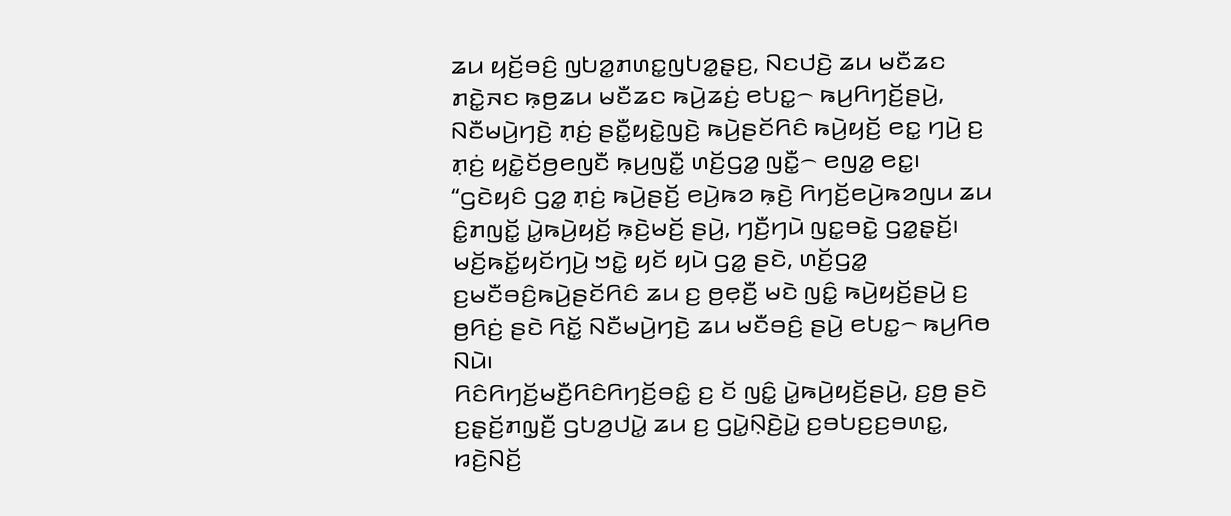ꤘꤣ ꤟꤢꤩ꤬ꤋꤢꤨ꤬ ꤜꤝꤤ꤭ꤊꤛꤢ꤭ꤜꤝꤤ꤭ꤔ꤫ꤢ꤬, ꤡꤢꤓꤢꤧ꤬ ꤘꤣ ꤗꤢꤪꤘꤢ ꤊꤢꤧ꤭ꤏꤢ ꤒ꤫ꤥ꤬ꤘꤣ ꤗꤢꤪꤘꤢ ꤒꤣꤧ꤬ꤘꤢꤦ꤬ ꤕꤝꤢ꤭꤮ ꤒꤣ꤬ꤖꤚꤢꤩ꤬ꤔꤣꤧ꤬, ꤡꤢꤪꤗꤣꤧ꤬ꤚꤢꤧ꤬ ꤊ꤫ꤢꤦ꤬ ꤔꤢꤪ꤭ꤟꤢꤧ꤭ꤜꤢꤧ꤬ ꤒꤣꤧ꤬ꤔꤢꤩꤖꤢꤨ ꤒꤣꤧ꤬ꤟꤢꤩ꤬ ꤕꤢ꤭ ꤚꤣꤧ꤬ ꤢ꤬ ꤊ꤫ꤢꤦ꤬ ꤟꤢꤧ꤭ꤢꤩꤥ꤬ꤕꤜꤢꤪ ꤒ꤫ꤣ꤬ꤜꤢꤪ꤭ ꤛꤢꤩ꤬ꤞꤤ꤭ ꤜꤢꤪ꤭꤮ ꤕꤜꤤ꤭ ꤕꤢ꤭꤯
“ꤞꤢꤧꤟꤢꤨ ꤞꤤ꤭ ꤊ꤫ꤢꤦ꤬ ꤒꤣꤧ꤬ꤔꤢꤩ꤬ ꤕꤣꤧ꤬ꤒꤤ ꤒ꤫ꤢꤧ꤬ ꤖꤚꤢꤩ꤬ꤕꤣꤧ꤬ꤒꤤꤜꤣ ꤘꤣ ꤢꤨ꤭ꤊꤜꤢꤩ꤭ ꤣꤧ꤭ꤒꤣꤧ꤬ꤟꤢꤩ꤬ ꤒ꤫ꤢꤧ꤬ꤗꤢꤩ꤬ ꤔꤣꤧ꤬, ꤚꤢꤪ꤬ꤚꤣꤧ ꤜꤢ꤭ꤋꤢꤧ꤭ ꤞꤤ꤭ꤔ꤫ꤢꤩ꤬꤯ ꤗꤢꤩ꤬ꤒꤢꤩ꤭ꤟꤢꤩꤚꤣꤧ꤬ ꤠꤢꤧ꤭ ꤟꤢꤩ ꤟꤣꤧ ꤞꤤ꤭ ꤔꤢꤧ, ꤛꤢꤩ꤬ꤞꤤ꤭ ꤢ꤬ꤗꤢꤪꤋꤢꤨ꤬ꤒꤣꤧ꤬ꤔꤢꤩꤖꤢꤨ ꤘꤣ ꤢ꤬ ꤥ꤬ꤕ꤫ꤢꤪ꤬ ꤗꤢꤧ ꤜꤢꤨ꤭ ꤒꤣꤧ꤬ꤟꤢꤩ꤬ꤔꤣꤧ꤬ ꤢ꤬ ꤥ꤬ꤖꤢꤦ꤬ ꤔꤢꤧ ꤖꤢꤩ꤭ ꤡꤢꤪꤗꤣꤧ꤬ꤚꤢꤧ꤬ ꤘꤣ ꤗꤢꤪꤋꤢꤨ꤬ ꤔꤣꤧ꤬ ꤕꤝꤢ꤭꤮ ꤒꤣ꤬ꤖꤥ ꤡꤣꤧ꤯
ꤖꤢꤨꤖꤚꤢꤩ꤬ꤗꤢꤪ꤬ꤖꤢꤨꤖꤚꤢꤩ꤬ꤋꤢꤨ꤭ ꤢ꤬ ꤢꤩ ꤜꤢꤨ꤭ ꤣꤧ꤭ꤒꤣꤧ꤬ꤟꤢꤩ꤬ꤔꤣꤧ꤬, ꤢ꤬ꤥ꤬ ꤔꤢꤧ ꤢ꤬ꤔ꤫ꤢꤩ꤬ꤊꤜ꤫ꤢꤪ꤬ ꤞꤝꤤ꤬ꤓꤣꤧ꤭ ꤘꤣ ꤢ꤬ ꤞꤣꤧ꤭ꤡ꤫ꤢꤧ꤬ꤣꤧ꤭ ꤢ꤬ꤋꤝꤢ꤬ꤢ꤬ꤋꤛꤢ꤭, ꤙꤢꤧ꤬ꤡꤢꤩ꤬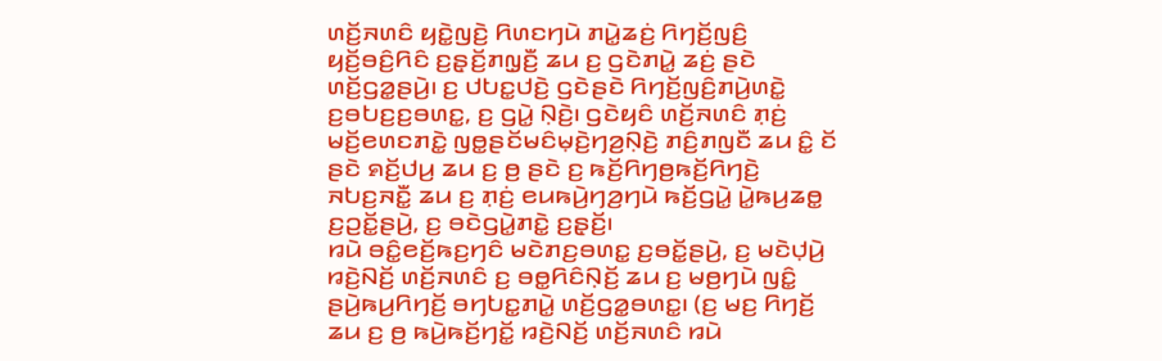ꤛꤢꤩ꤬ꤏꤛꤢꤨ ꤟꤢꤧ꤭ꤜꤢꤧ꤬ ꤖꤛꤢꤚꤣꤧ ꤊꤣꤧ꤭ꤘꤢꤦ꤬ ꤖꤚꤢꤩ꤬ꤜꤢꤨ꤬ ꤟꤢꤩ꤬ꤋꤢꤨ꤬ꤖꤢꤨ ꤢ꤬ꤔ꤫ꤢꤩ꤬ꤊꤜ꤫ꤢꤪ꤬ ꤘꤣ ꤢ꤬ ꤞꤢꤧꤊꤣꤧ꤭ ꤘꤢꤦ꤬ ꤔꤢꤧ ꤛꤢꤩ꤬ꤞꤤ꤭ꤔꤣꤧ꤬꤯ ꤢ꤬ ꤓꤝꤢ꤭ꤓꤢꤧ꤬ ꤞꤢꤧꤔꤢꤧ ꤖꤚꤢꤩ꤬ꤜꤢꤨ꤬ꤊꤣꤧ꤬ꤛꤢꤧ꤭ ꤢ꤬ꤋꤝꤢ꤬ꤢ꤬ꤋꤛꤢ꤭, ꤢ꤬ ꤞꤣꤧ꤭ ꤡ꤫ꤢꤧ꤬꤯ ꤞꤢꤧꤟꤢꤨ ꤛꤢꤩ꤬ꤏꤛꤢꤨ ꤊ꤫ꤢꤦ꤬ ꤗꤢꤩ꤬ꤕꤛꤢꤊꤢꤧ꤭ ꤜꤥ꤭ꤔꤢꤩꤗꤢꤨꤗ꤫ꤢꤧ꤬ꤚꤤ꤬ꤡ꤫ꤢꤧ꤬ ꤊꤢꤨ꤬ꤊꤜꤢꤪ ꤘꤣ ꤢꤨ꤭ ꤢꤩ ꤔꤢꤧ ꤎꤢꤩ꤬ꤓꤣ꤬ ꤘꤣ ꤢ꤬ ꤥ꤬ ꤔꤢꤧ ꤢ꤬ ꤒꤢꤩ꤬ꤖꤚꤥ꤬ꤒꤢꤩ꤬ꤖꤚꤢꤧ꤬ ꤏꤝꤢ꤬ꤏꤢꤪ꤭ ꤘꤣ ꤢ꤬ ꤊ꤫ꤢꤦ꤬ ꤕꤣꤒꤣꤧ꤬ꤚꤤ꤬ꤚꤣꤧ ꤒꤢꤩ꤬ꤞꤣꤧ꤭ ꤣꤧ꤭ꤒꤣ꤬ꤘꤥ꤭ ꤢ꤬ꤑꤢꤩ꤭ꤔꤣꤧ꤬, ꤢ꤬ ꤋꤢꤧꤞꤣꤧ꤭ꤊꤢꤧ꤭ ꤢ꤬ꤔ꤫ꤢꤩ꤬꤯
ꤙꤣꤧ ꤋꤢꤨ꤭ꤕꤢꤩ꤬ꤒꤢ꤬ꤚꤢꤨ ꤗꤢꤧꤊꤢ꤬ꤋꤛꤢ꤭ ꤢ꤬ꤋꤢꤩ꤭ꤔꤣꤧ꤬, ꤢ꤬ ꤗꤢꤧꤓ꤫ꤣꤧ꤬ ꤙꤢꤧ꤬ꤡꤢꤩ꤬ ꤛꤢꤩ꤬ꤏꤛꤢꤨ ꤢ꤬ ꤋꤥ꤭ꤖꤢꤨꤡ꤫ꤢꤩ꤬ ꤘꤣ ꤢ꤬ ꤗꤥ꤬ꤚꤣꤧ ꤜꤢꤨ꤭ ꤔꤣꤧ꤬ꤒꤣ꤬ꤖꤚꤢꤩ꤬ ꤋꤚꤝꤢ꤭ꤊꤣꤧ꤭ ꤛꤢꤩ꤬ꤞꤤ꤭ꤋꤛꤢ꤭꤯ (ꤢ꤬ ꤗꤢ꤬ ꤖꤚꤢꤩ꤬ ꤘꤣ ꤢ꤬ ꤥ꤬ ꤒꤣꤧ꤬ꤒꤢꤩ꤬ꤚꤢꤩ꤭ ꤙꤢꤧ꤬ꤡꤢꤩ꤬ ꤛꤢꤩ꤬ꤏꤛꤢꤨ ꤙꤣꤧ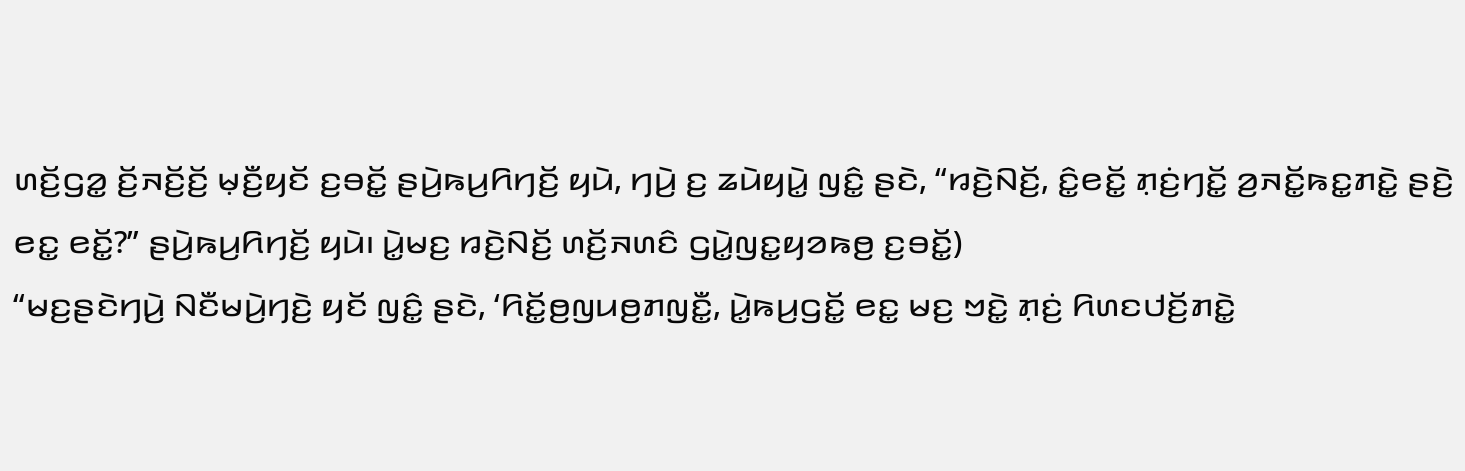ꤛꤢꤩ꤬ꤞꤤ꤭ ꤢꤩ꤬ꤏꤢꤩ꤬ꤢꤩ꤬ ꤗ꤫ꤢꤪ꤬ꤟꤢꤩ ꤢ꤬ꤋꤢꤩ꤭ ꤔꤣꤧ꤬ꤒꤣ꤬ꤖꤚꤢꤩ꤬ ꤟꤣꤧ, ꤚꤣꤧ꤬ ꤢ꤬ ꤘꤣꤧꤟꤣꤧ꤭ ꤜꤢꤨ꤭ ꤔꤢꤧ, “ꤙꤢꤧ꤬ꤡꤢꤩ꤬, ꤢꤨ꤭ꤕꤢꤩ꤭ ꤊ꤫ꤢꤦ꤬ꤚꤢꤩ꤭ ꤤ꤬ꤏꤢꤩ꤭ꤒꤢ꤭ꤊꤢꤧ꤭ ꤔꤢꤧ꤬ ꤕꤢ꤭ ꤕꤢꤩ꤭?” ꤔꤣꤧ꤬ꤒꤣ꤬ꤖꤚꤢꤩ꤬ ꤟꤣꤧ꤯ ꤣꤧ꤭ꤗꤢ꤬ ꤙꤢꤧ꤬ꤡꤢꤩ꤬ ꤛꤢꤩ꤬ꤏꤛꤢꤨ ꤞꤣꤧ꤭ꤜꤢ꤭ꤟꤤꤒꤥ꤬ ꤢ꤬ꤋꤢꤩ꤭)
“ꤗꤢ꤬ꤔꤢꤧꤚꤣꤧ꤬ ꤡꤢꤪꤗꤣꤧ꤬ꤚꤢꤧ꤬ ꤟꤢꤩ ꤜꤢꤨ꤭ ꤔꤢꤧ, ‘ꤖꤢꤩ꤭ꤥ꤬ꤜꤣꤥ꤬ꤊꤜꤢꤪ꤭, ꤣꤧ꤭ꤒꤣ꤬ꤞꤢꤩ꤭ ꤕꤢ꤭ ꤗꤢ꤬ ꤠꤢꤧ꤭ ꤊ꤫ꤢꤦ꤬ ꤖꤛꤢꤓꤢꤩ꤬ꤊꤢꤧ꤭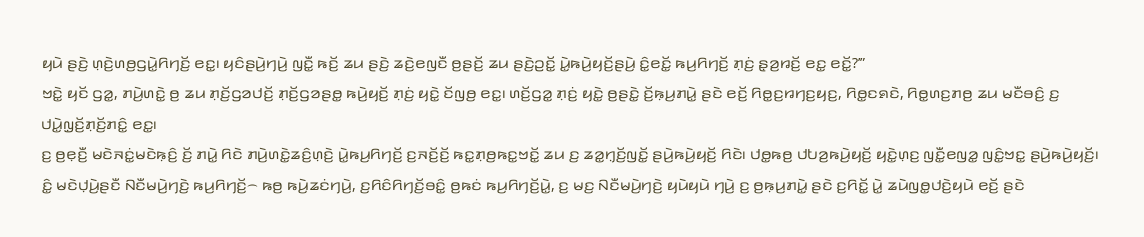ꤟꤣꤧ ꤔꤢꤧ꤬ ꤛ꤫ꤢꤧ꤬ꤛꤥ꤬ꤞꤣꤧ꤭ꤖꤚꤢꤩ꤬ ꤕꤢ꤭꤯ ꤟꤢꤨꤔꤣꤧ꤬ꤚꤣꤧ꤬ ꤜꤢꤪ꤭ ꤒꤢꤩ꤬ ꤘꤣ ꤔꤢꤧ꤬ ꤘꤢꤧ꤬ꤕꤜꤢꤪ ꤥ꤬ꤔꤢꤩ꤬ ꤘꤣ ꤔꤢꤧ꤬ꤑꤢꤩ꤭ ꤣꤧ꤭ꤒꤣꤧ꤬ꤟꤢꤩ꤬ꤔꤣꤧ꤬ ꤢꤨ꤭ꤕꤢꤩ꤭ ꤒꤣ꤬ꤖꤚꤢꤩ꤬ ꤊ꤫ꤢꤦ꤬ ꤔ꤫ꤤ꤬ꤙꤢꤩ꤬ ꤕꤢ꤭ ꤕꤢꤩ꤭?’”
ꤠꤢꤧ꤭ ꤟꤢꤩ ꤞꤤ꤭, ꤊꤣꤧ꤬ꤛꤢꤧ꤭ ꤥ꤬ ꤘꤣ ꤊ꤫ꤢꤩ꤬ꤞꤤꤓꤢꤩ꤬ ꤊ꤫ꤢꤩ꤬ꤞꤤꤔꤥ꤭ ꤒꤣꤧ꤬ꤟꤢꤩ꤬ ꤊ꤫ꤢꤦ꤬ ꤟꤢꤧ꤭ ꤢꤩꤜꤥ꤬ ꤕꤢ꤭꤯ ꤛꤢꤩ꤬ꤞꤤ꤭ ꤊ꤫ꤢꤦ꤬ ꤟꤢꤧ꤭ ꤥ꤬ꤔꤢꤧ꤭ ꤢꤩ꤬ꤒ꤫ꤣ꤬ꤊꤣꤧ꤭ ꤔꤢꤧ ꤕꤢꤩ꤬ ꤖꤥ꤭ꤢ꤬ꤙꤚꤢ꤬ꤟꤢ꤬, ꤖꤥ꤭ꤢꤎꤢꤧ, ꤖꤥ꤭ꤛꤢ꤬ꤊꤥ꤬ ꤘꤣ ꤗꤢꤪꤋꤢꤨ꤬ ꤢ꤬ ꤓꤣꤧ꤭ꤜ꤫ꤢꤩ꤬ꤊ꤫ꤢꤩ꤬ꤊꤢꤨ꤭ ꤕꤢ꤭꤯
ꤢ꤬ ꤥ꤬ꤕ꤫ꤢꤪ꤬ ꤗꤢꤧꤏꤢꤦ꤭ꤗꤢꤧꤒ꤫ꤢꤨ꤬ ꤢꤩ꤬ ꤊꤣꤧ꤭ ꤖꤢꤧ ꤊꤣꤧ꤬ꤛꤢꤧ꤭ꤘꤢꤨ꤬ꤛ꤫ꤢꤧ꤬ ꤣꤧ꤭ꤒꤣ꤬ꤖꤚꤢꤩ꤬ ꤢ꤬ꤏꤢꤩ꤬ꤢꤩ꤬ ꤒꤢ꤭ꤊ꤫ꤥ꤬ꤒꤢ꤭ꤠꤢꤩ꤭ ꤘꤣ ꤢ꤬ ꤘꤤ꤭ꤚ꤫ꤢꤩ꤬ꤜꤢꤩ꤭ ꤔꤣꤧ꤬ꤒꤣꤧ꤬ꤟꤢꤩ꤬ ꤖꤢꤧ꤯ ꤓꤥ꤭ꤒꤥ꤬ ꤓꤝꤤ꤬ꤒꤣꤧ꤬ꤟꤢꤩ꤬ ꤟꤢꤧ꤭ꤛ꤫ꤢ꤬ ꤜꤢꤪ꤭ꤕꤜꤤ꤭ ꤜꤢꤨ꤭ꤠꤢ꤭ ꤔꤣꤧ꤬ꤒꤣꤧ꤬ꤟꤢꤩ꤬꤯
ꤢꤨ꤭ ꤗꤢꤧꤓ꤫ꤣꤧ꤬ꤔꤢꤪ ꤡꤢꤪꤗꤣꤧ꤬ꤚꤢꤧ꤬ ꤒꤣ꤬ꤖꤚꤢꤩ꤬꤮ ꤒꤥ꤬ ꤒꤣꤧ꤬ꤘꤢꤦꤚꤣꤧ꤬, ꤢ꤬ꤖꤢꤨꤖꤚꤢꤩ꤬ꤋꤢꤨ꤭ ꤥ꤬ꤒꤢꤦ ꤒꤣ꤬ꤖꤚꤢꤩ꤬ꤣꤧ꤭, ꤢ꤬ ꤗꤢ꤬ ꤡꤢꤪꤗꤣꤧ꤬ꤚꤢꤧ꤬ ꤟꤣꤧꤟꤣꤧ ꤚꤣꤧ꤬ ꤢ꤬ ꤥ꤬ꤒ꤫ꤣ꤬ꤊꤣꤧ꤭ ꤔꤢꤧ ꤢ꤬ꤖꤢꤩ꤭ ꤣꤧ꤭ ꤘꤣꤧꤜꤥ꤭ꤓꤢꤧ꤬ꤟꤣꤧ ꤕꤢꤩ꤬ ꤔꤢꤧ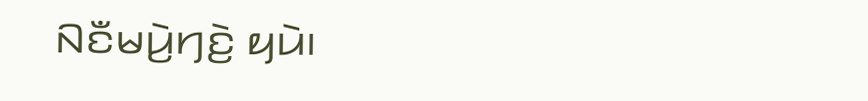ꤡꤢꤪꤗꤣꤧ꤬ꤚꤢꤧ꤬ ꤟꤣꤧ꤯